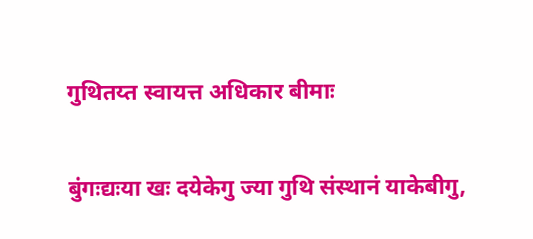गुथितय्त स्वायत्त अधिकार बीमाः

बुंगःद्यःया खः दयेकेगु ज्या गुथि संस्थानं याकेबीगु,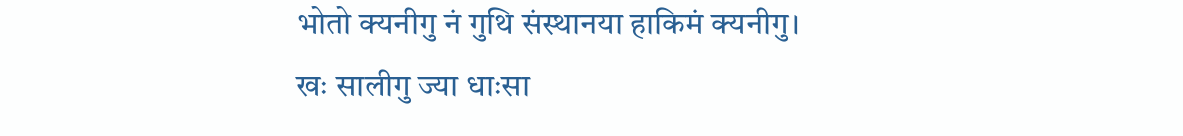भोतो क्यनीगु नं गुथि संस्थानया हाकिमं क्यनीगु। खः सालीगु ज्या धाःसा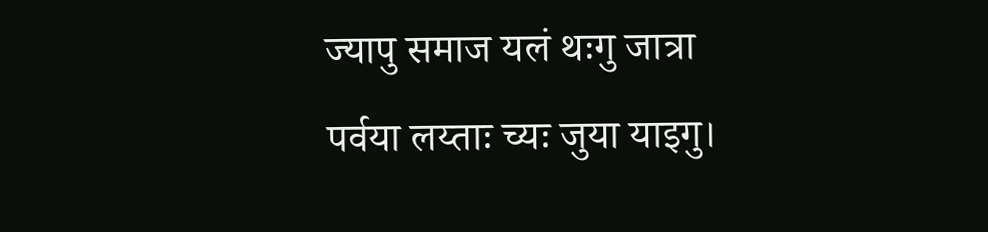ज्यापु समाज यलं थःगु जात्रा पर्वया लय्ताः च्यः जुया याइगु।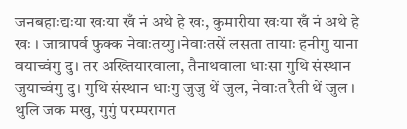जनबहाःद्यःया खःया खँ नं अथे हे खः, कुमारीया खःया खँ नं अथे हे खः । जात्रापर्व फुक्क नेवाःतय्गु।नेवाःतसें लसता तायाः हनीगु याना वयाच्वंगु दु। तर अख्तियारवाला, तैनाथवाला धाःसा गुथि संस्थान जुयाच्वंगु दु। गुथि संस्थान धाःगु जुजु थें जुल, नेवाःत रैती थें जुल । थुलि जक मखु, गुगुं परम्परागत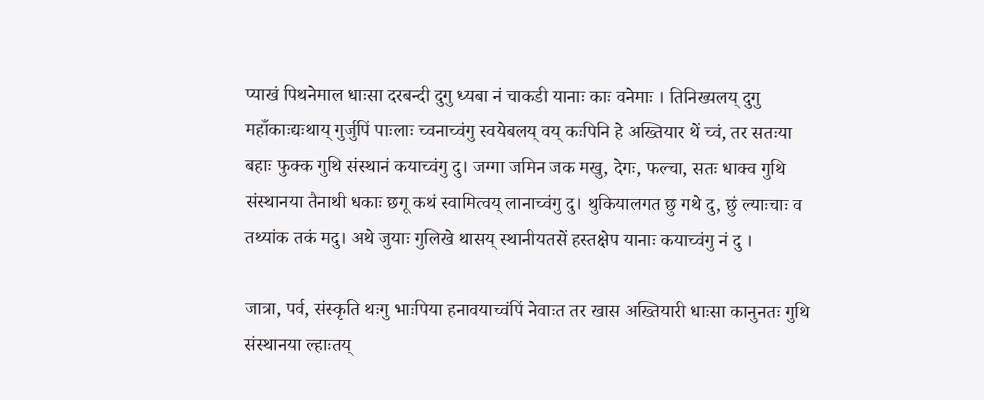प्याखं पिथनेमाल धाःसा दरबन्दी दुगु ध्यबा नं चाकडी यानाः काः वनेमाः । तिनिख्यलय् दुगु महाँकाःद्यःथाय् गुर्जुपिं पाःलाः च्वनाच्वंगु स्वयेबलय् वय् कःपिनि हे अख्तियार थें च्वं, तर सतःया बहाः फुक्क गुथि संस्थानं कयाच्वंगु दु। जग्गा जमिन जक मखु, देगः, फल्चा, सतः धाक्व गुथि संस्थानया तैनाथी धकाः छगू कथं स्वामित्वय् लानाच्वंगु दु। थुकियालगत छु गथे दु, छुं ल्याःचाः व तथ्यांक तकं मदु। अथे जुयाः गुलिखे थासय् स्थानीयतसें हस्तक्षेप यानाः कयाच्वंगु नं दु ।

जात्रा, पर्व, संस्कृति थःगु भाःपिया हनावयाच्वंपिं नेवाःत तर खास अख्तियारी धाःसा कानुनतः गुथि संस्थानया ल्हाःतय्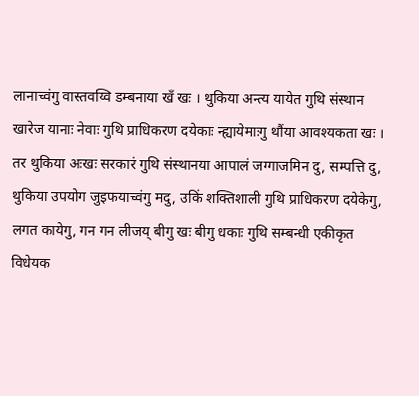लानाच्वंगु वास्तवय्वि डम्बनाया खँ खः । थुकिया अन्त्य यायेत गुथि संस्थान खारेज यानाः नेवाः गुथि प्राधिकरण दयेकाः न्ह्यायेमाःगु थौंया आवश्यकता खः । तर थुकिया अःखः सरकारं गुथि संस्थानया आपालं जग्गाजमिन दु, सम्पत्ति दु, थुकिया उपयोग जुइफयाच्वंगु मदु, उकिं शक्तिशाली गुथि प्राधिकरण दयेकेगु, लगत कायेगु, गन गन लीजय् बीगु खः बीगु धकाः गुथि सम्बन्धी एकीकृत विधेयक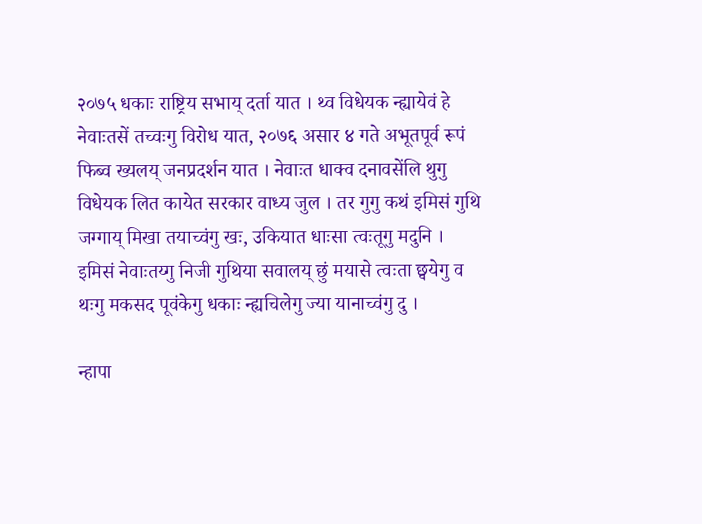२०७५ धकाः राष्ट्रिय सभाय् दर्ता यात । थ्व विधेयक न्ह्यायेवं हे नेवाःतसें तच्वःगु विरोध यात, २०७६ असार ४ गते अभूतपूर्व रूपं फिब्व ख्यलय् जनप्रदर्शन यात । नेवाःत धाक्व दनावसेंलि थुगु विधेयक लित कायेत सरकार वाध्य जुल । तर गुगु कथं इमिसं गुथि जग्गाय् मिखा तयाच्वंगु खः, उकियात धाःसा त्वःतूगु मदुनि । इमिसं नेवाःतय्गु निजी गुथिया सवालय् छुं मयासे त्वःता छ्वयेगु व थःगु मकसद पूवंकेगु धकाः न्ह्यचिलेगु ज्या यानाच्वंगु दु ।

न्हापा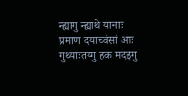न्ह्यागु न्ह्याथे यानाः प्रमाण दयाच्वंसां आः गुथ्याःतय्गु हक मदइगु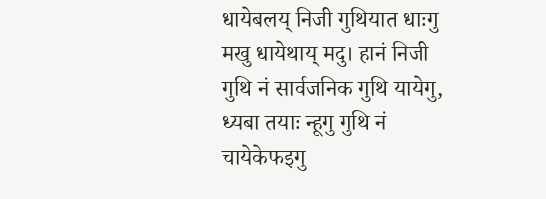धायेबलय् निजी गुथियात धाःगु मखु धायेथाय् मदु। हानं निजी गुथि नं सार्वजनिक गुथि यायेगु, ध्यबा तयाः न्हूगु गुथि नं चायेकेफइगु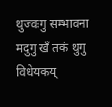थुज्वःगु सम्भावना मदुगु खँ तकं थुगु विधेयकय्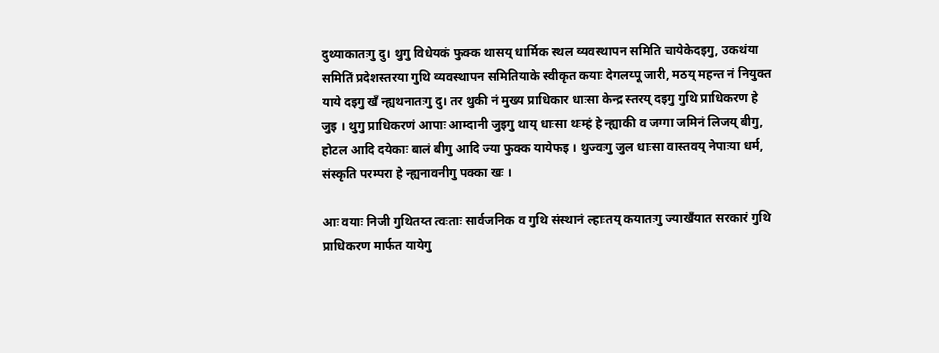दुथ्याकातःगु दु। थुगु विधेयकं फुक्क थासय् धार्मिक स्थल व्यवस्थापन समिति चायेकेदइगु, उकथंया समितिं प्रदेशस्तरया गुथि व्यवस्थापन समितियाके स्वीकृत कयाः देगलय्पू जारी, मठय् महन्त नं नियुक्त याये दइगु खँ न्ह्यथनातःगु दु। तर थुकी नं मुख्य प्राधिकार धाःसा केन्द्र स्तरय् दइगु गुथि प्राधिकरण हे जुइ । थुगु प्राधिकरणं आपाः आम्दानी जुइगु थाय् धाःसा थःम्हं हे न्ह्याकी व जग्गा जमिनं लिजय् बीगु, होटल आदि दयेकाः बालं बीगु आदि ज्या फुक्क यायेफइ । थुज्वःगु जुल धाःसा वास्तवय् नेपाःया धर्म, संस्कृति परम्परा हे न्ह्यनावनीगु पक्का खः ।

आः वयाः निजी गुथितय्त त्वःताः सार्वजनिक व गुथि संस्थानं ल्हाःतय् कयातःगु ज्याखँयात सरकारं गुथि प्राधिकरण मार्फत यायेगु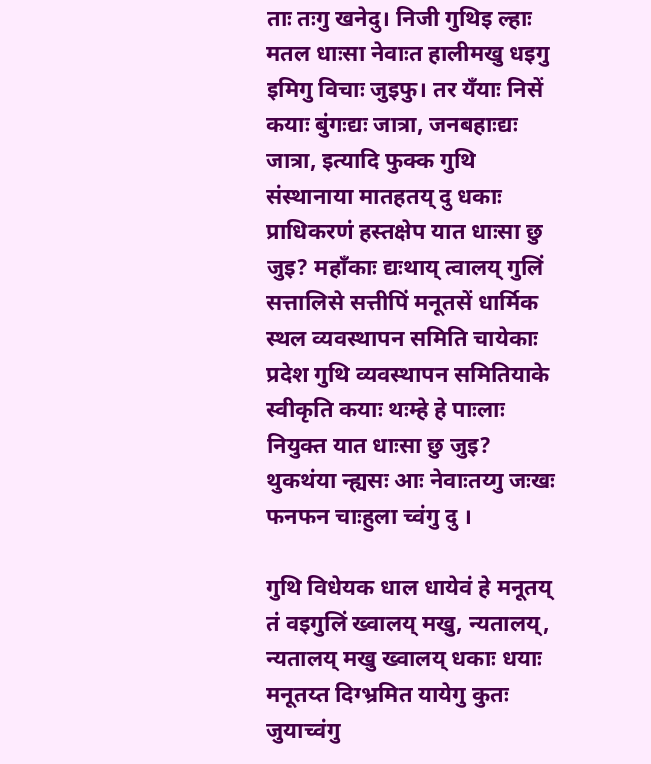ताः तःगु खनेदु। निजी गुथिइ ल्हाः मतल धाःसा नेवाःत हालीमखु धइगु इमिगु विचाः जुइफु। तर यँयाः निसें कयाः बुंगःद्यः जात्रा, जनबहाःद्यः जात्रा, इत्यादि फुक्क गुथि संस्थानाया मातहतय् दु धकाः प्राधिकरणं हस्तक्षेप यात धाःसा छु जुइ? महाँकाः द्यःथाय् त्वालय् गुलिं सत्तालिसे सत्तीपिं मनूतसें धार्मिक स्थल व्यवस्थापन समिति चायेकाः प्रदेश गुथि व्यवस्थापन समितियाके स्वीकृति कयाः थःम्हे हे पाःलाः नियुक्त यात धाःसा छु जुइ? थुकथंया न्ह्यसः आः नेवाःतय्गु जःखः फनफन चाःहुला च्वंगु दु ।

गुथि विधेयक धाल धायेवं हे मनूतय् तं वइगुलिं ख्वालय् मखु, न्यतालय्, न्यतालय् मखु ख्वालय् धकाः धयाः मनूतय्त दिग्भ्रमित यायेगु कुतः जुयाच्वंगु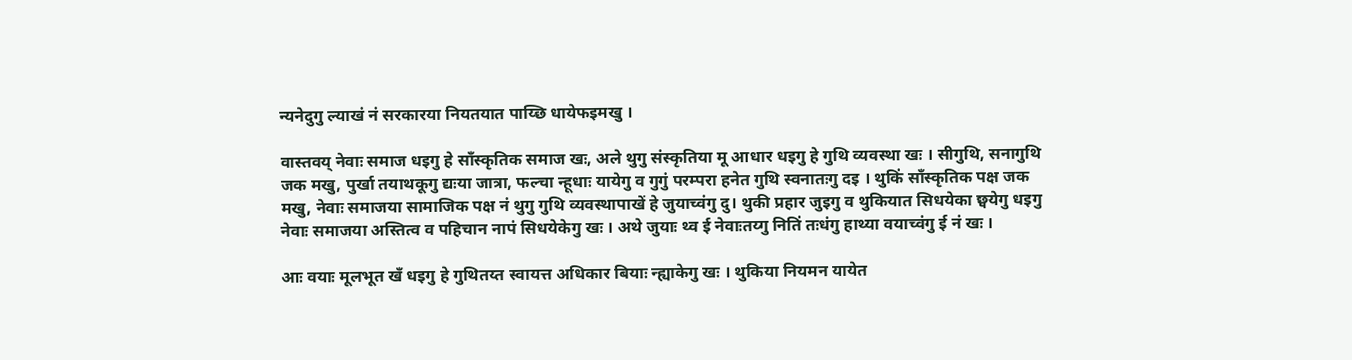न्यनेदुगु ल्याखं नं सरकारया नियतयात पाय्छि धायेफइमखु ।

वास्तवय् नेवाः समाज धइगु हे साँस्कृतिक समाज खः, अले थुगु संस्कृतिया मू आधार धइगु हे गुथि व्यवस्था खः । सीगुथि, सनागुथि जक मखु, पुर्खा तयाथकूगु द्यःया जात्रा, फल्चा न्हूधाः यायेगु व गुगुं परम्परा हनेत गुथि स्वनातःगु दइ । थुकिं साँस्कृतिक पक्ष जक मखु, नेवाः समाजया सामाजिक पक्ष नं थुगु गुथि व्यवस्थापाखें हे जुयाच्वंगु दु। थुकी प्रहार जुइगु व थुकियात सिधयेका छ्वयेगु धइगु नेवाः समाजया अस्तित्व व पहिचान नापं सिधयेकेगु खः । अथे जुयाः थ्व ई नेवाःतय्गु नितिं तःधंगु हाथ्या वयाच्वंगु ई नं खः ।

आः वयाः मूलभूत खँ धइगु हे गुथितय्त स्वायत्त अधिकार बियाः न्ह्याकेगु खः । थुकिया नियमन यायेत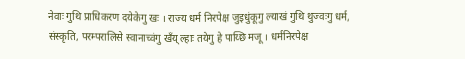नेवाः गुथि प्राधिकरण दयेकेगु खः । राज्य धर्म निरपेक्ष जुइधुंकूगु ल्याखं गुथि थुज्वःगु धर्म, संस्कृति, परम्परालिसे स्वानाच्वंगु खँय् ल्हाः तयेगु हे पाय्छि मजू । धर्मनिरपेक्ष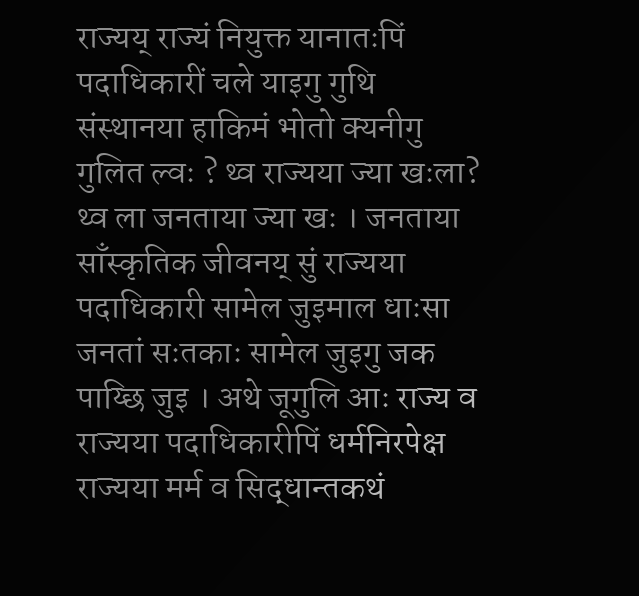राज्यय् राज्यं नियुक्त यानातःपिं पदाधिकारीं चले याइगु गुथि संस्थानया हाकिमं भोतो क्यनीगु गुलित ल्वः ? थ्व राज्यया ज्या खःला? थ्व ला जनताया ज्या खः । जनताया साँस्कृतिक जीवनय् सुं राज्यया पदाधिकारी सामेल जुइमाल धाःसा जनतां सःतकाः सामेल जुइगु जक पाय्छि जुइ । अथे जूगुलि आः राज्य व राज्यया पदाधिकारीपिं धर्मनिरपेक्ष राज्यया मर्म व सिद्धान्तकथं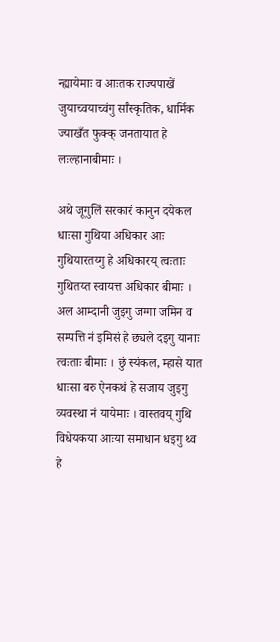न्ह्यायेमाः व आःतक राज्यपाखें जुयाच्वयाच्वंगु र्साँस्कृतिक, धार्मिक ज्याखँत फुक्क् जनतायात हे लःल्हानाबीमाः ।

अथे जूगुलिं सरकारं कानुन दयेकल धाःसा गुथिया अधिकार आः गुथियारतय्गु हे अधिकारय् त्वःताः गुथितय्त स्वायत्त अधिकार बीमाः । अल आम्दानी जुइगु जग्गा जमिन व सम्पत्ति नं इमिसं हे छ्यले दइगु यानाः त्वःताः बीमाः । छुं स्यंकल, म्हासे यात धाःसा बरु ऐनकथं हे सजाय जुइगु व्यवस्था नं यायेमाः । वास्तवय् गुथि विधेयकया आःया समाधान धइगु थ्व हे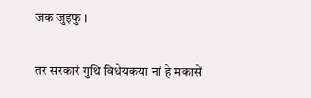जक जुइफु ।

तर सरकारं गुथि विधेयकया नां हे मकासें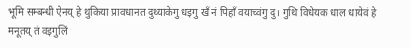भूमि सम्बन्धी ऐनय् हे थुकिया प्रावधानत दुथ्याकेगु धइगु खँ नं पिहाँ वयाच्वंगु दु। गुथि विधेयक धाल धायेवं हे मनूतय् तं वइगुलिं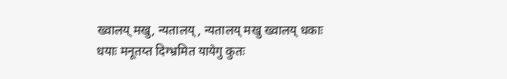ख्वालय् मखु, न्यतालय्, न्यतालय् मखु ख्वालय् धकाः धयाः मनूतय्त दिग्भ्रमित यायेगु कुतः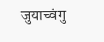जुयाच्वंगु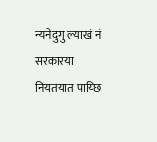न्यनेदुगु ल्याखं नं सरकारया नियतयात पाय्छि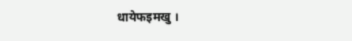धायेफइमखु ।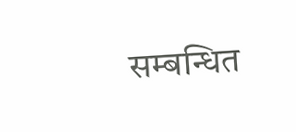सम्बन्धित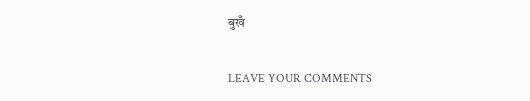बुखँ

LEAVE YOUR COMMENTS